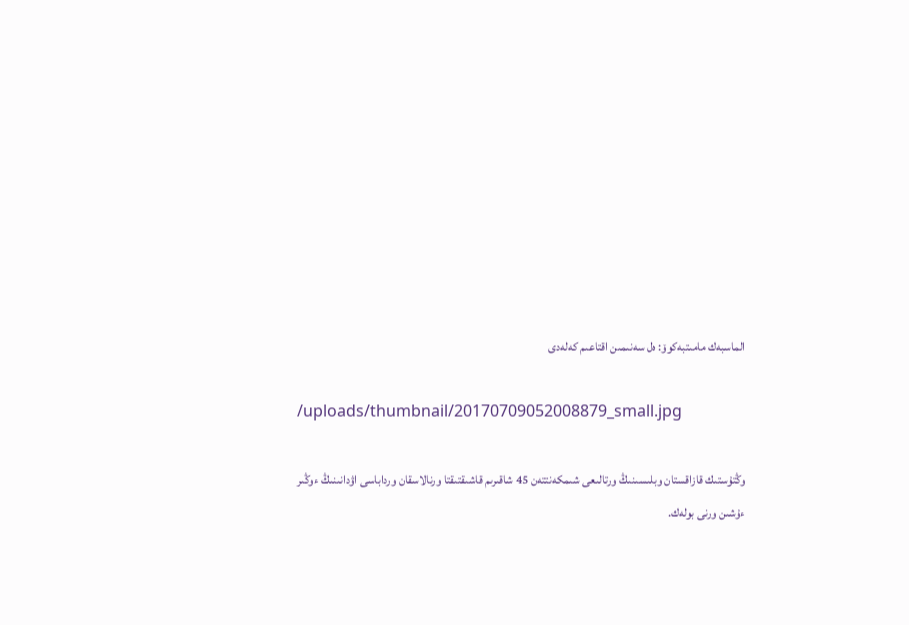الماسبەك مامىتبەكوۆ: ەل سەنىمىن اقتاعىم كەلەدى

/uploads/thumbnail/20170709052008879_small.jpg

وڭتۇستىك قازاقستان وبلىسىنىڭ ورتالىعى شىمكەنتتەن 45 شاقىرىم قاشىقتىقتا ورنالاسقان ورداباسى اۋدانىنىڭ ءوڭىر ءۇشىن ورنى بولەك.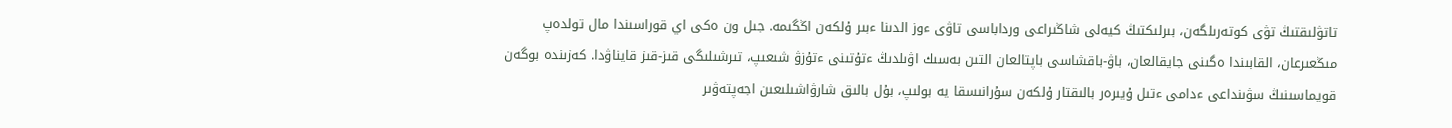تاتۋلىقتىڭ تۋى كوتەرىلگەن، بىرلىكتىڭ كيەلى شاڭىراعى ورداباسى تاۋى ءوز الدىنا ءبىر ۇلكەن اڭگىمە. جىل ون ەكى اي قوراسىندا مال تولدەپ مىڭعىرعان، القابىندا ەگىنى جايقالعان، باۋ-باقشاسى باپتالعان التىن بەسىك اۋىلدىڭ ءتۇتىنى ءتۇزۋ شىعىپ، تىرشىلىگى قىز-قىز قايناۋدا. كەزىندە بوگەن قويماسىنىڭ سۋىنداعى ءدامى ءتىل ۇيىرەر بالىقتار ۇلكەن سۇرانىسقا يە بولىپ، بۇل بالىق شارۋاشىلىعىن اجەپتەۋىر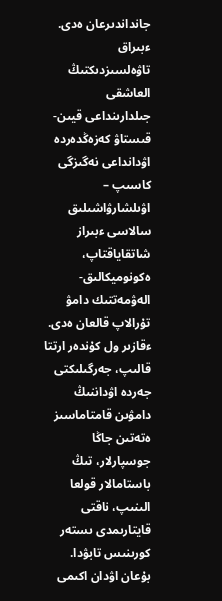جانداندىرعان ەدى. ءبىراق تاۋەلسىزدىكتىڭ العاشقى جىلدارىنداعى قيىن-قىستاۋ كەزەڭدەردە اۋدانداعى نەگىزگى كاسىپ – اۋىلشارۋاشىلىق سالاسى ءبىراز شاتقاياقتاپ، ەكونوميكالىق-الەۋمەتتىك دامۋ تۇرالاپ قالعان ەدى. ءقازىر ول كۇندەر ارتتا قالىپ، جەرگىلىكتى جەردە اۋداننىڭ دامۋىن قامتاماسىز ەتەتىن جاڭا جوسپارلار، تىڭ باستامالار قولعا الىنىپ، ناقتى قايتارىمدى ىستەر كورىنىس تابۋدا. بۇعان اۋدان اكىمى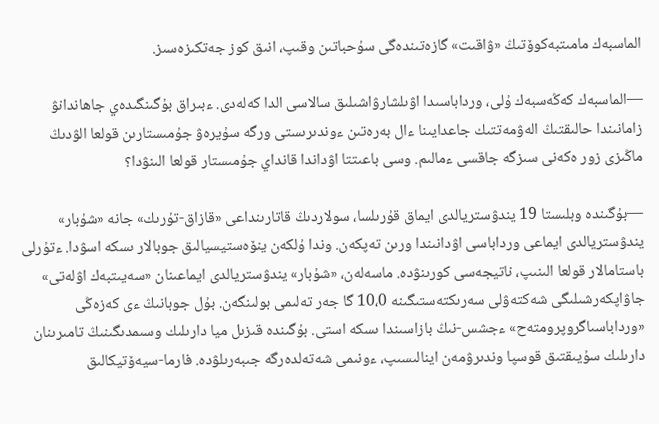الماسبەك مامىتبەكوۆتىڭ «ۋاقىت» گازەتىندەگى سۇحباتىن وقىپ، انىق كوز جەتكىزەسىز.

—الماسبەك كەڭەسبەك ۇلى، ورداباسىدا اۋىلشارۋاشىلىق سالاسى الدا كەلەدى. ءبىراق بۇگىنگىدەي جاھاندانۋ زامانىندا حالىقتىڭ الەۋمەتتىك جاعدايىنا ءال بەرەتىن ءوندىرىستى ورگە سۇيرەۋ جۇمىستارىن قولعا الۋدىڭ ماڭىزى زور ەكەنى سىزگە جاقسى ءمالىم. وسى باعىتتا اۋداندا قانداي جۇمىستار قولعا الىنۋدا؟

—بۇگىندە وبلىستا 19 يندۋستريالدى ايماق قۇرىلسا، سولاردىڭ قاتارىنداعى «قازاق-تۇرىك» جانە «شۇبار» يندۋستريالدى ايماعى ورداباسى اۋدانىندا ورىن تەپكەن. وندا ۇلكەن ينۆەستيسيالىق جوبالار ىسكە اسۋدا. ءتۇرلى باستامالار قولعا الىنىپ، ناتيجەسى كورىنۋدە. ماسەلەن، «شۇبار» يندۋستريالدى ايماعىنان «سەيىتبەك اۋلەتى» جاۋاپكەرشىلىگى شەكتەۋلى سەرىكتەستىگىنە 10،0 گا جەر تەلىمى بولىنگەن. بۇل جوبانىڭ ءى كەزەڭى «ورداباسىاگروپرومتەح» ءجشس-نىڭ بازاسىندا ىسكە استى. بۇگىندە قىزىل ميا دارىلىك وسىمدىگىنىڭ تامىرىنان دارىلىك سۇيىقتىق قوسپا وندىرۋمەن اينالىسىپ، ءونىمى شەتەلدەرگە جىبەرىلۋدە. فارما-سيەۆتيكالىق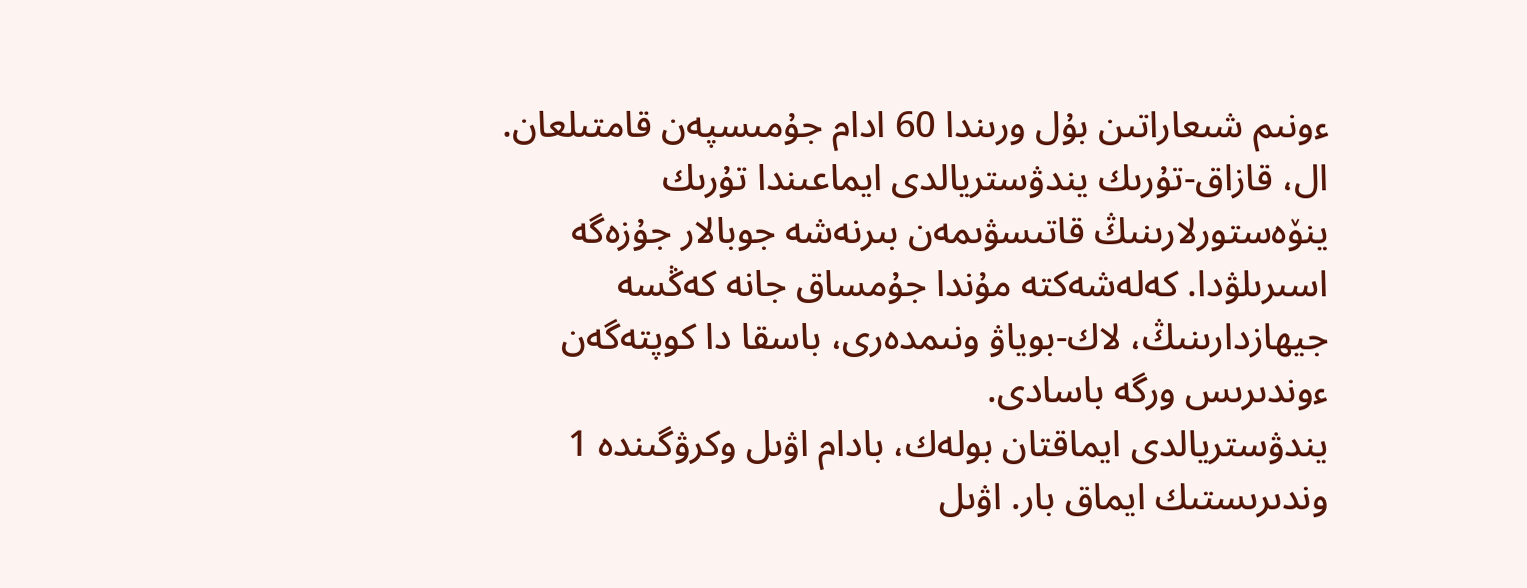ءونىم شىعاراتىن بۇل ورىندا 60 ادام جۇمىسپەن قامتىلعان. ال، قازاق-تۇرىك يندۋستريالدى ايماعىندا تۇرىك ينۆەستورلارىنىڭ قاتىسۋىمەن بىرنەشە جوبالار جۇزەگە اسىرىلۋدا. كەلەشەكتە مۇندا جۇمساق جانە كەڭسە جيھازدارىنىڭ، لاك-بوياۋ ونىمدەرى، باسقا دا كوپتەگەن ءوندىرىس ورگە باسادى.
يندۋستريالدى ايماقتان بولەك، بادام اۋىل وكرۋگىندە 1 وندىرىستىك ايماق بار. اۋىل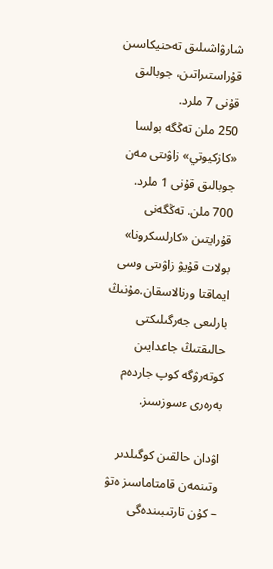شارۋاشىلىق تەحنيكاسىن قۇراستىراتىن، جوبالىق قۇنى 7 ملرد.
250 ملن تەڭگە بولسا «كازكيوتي» زاۋىتى مەن جوبالىق قۇنى 1 ملرد. 700 ملن. تەڭگەنى قۇرايتىن «كارلسكرونا» بولات قۇيۋ زاۋىتى وسى ايماقتا ورنالاسقان.مۇنىڭ بارلىعى جەرگىلىكتى حالىقتىڭ جاعدايىن كوتەرۋگە كوپ جاردەم بەرەرى ءسوزسىز.

اۋدان حالقىن كوگىلدىر وتىنمەن قامتاماسىز ەتۋ – كۇن تارتىبىندەگى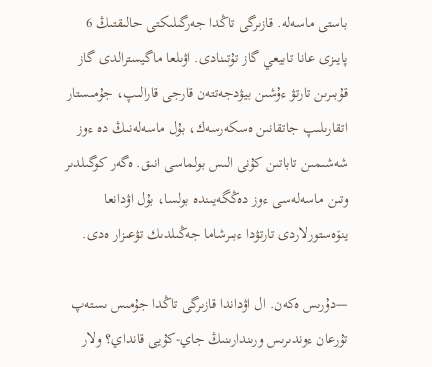باستى ماسەلە. قازىرگى تاڭدا جەرگىلىكتى حالىقتىڭ 6 پايىزى عانا تابيعي گاز تۇتىنادى. اۋىلعا ماگيسترالدى گاز قۇبىرىن تارتۋ ءۇشىن بيۋدجەتتەن قارجى قارالىپ، جۇمىستار اتقارىلىپ جاتقانىن ەسكەرسەك، بۇل ماسەلەنىڭ دە ءوز شەشىمىن تاباتىن كۇنى الىس بولماسى انىق. ەگەر كوگىلدىر وتىن ماسەلەسى ءوز دەڭگەيىندە بولسا، بۇل اۋدانعا ينۆەستورلاردى تارتۋدا ءبىرشاما جەڭىلدىك تۋعىزار ەدى.

—دۇرىس ەكەن. ال اۋداندا قازىرگى تاڭدا جۇمىس ىستەپ تۇرعان ءوندىرىس ورىندارىنىڭ جاي-كۇيى قانداي؟ ولار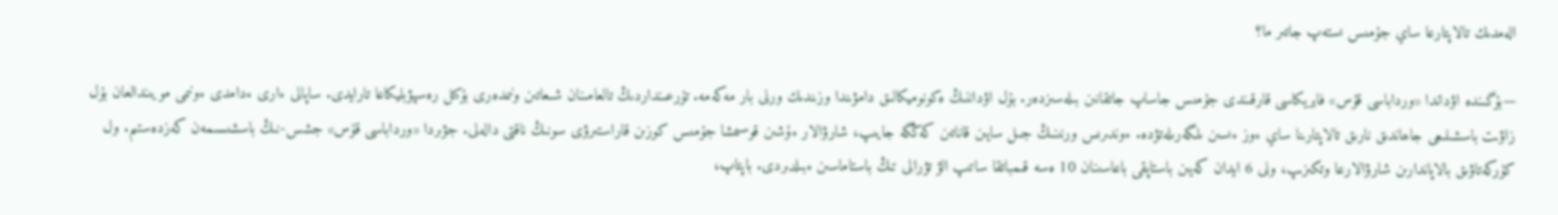الەمدىك تالاپتارعا ساي جۇمىس ىستەپ جاتىر ما؟

—بۇگىندە اۋداندا «ورداباسى قۇس» فابريكاسى قارقىندى جۇمىس جاساپ جاتقانىن بىلەسىزدەر. بۇل اۋداننىڭ ەكونوميكالىق دامۋىندا وزىندىك ورنى بار مەكەمە. تۇرعىنداردىڭ تالعامىنان شىعاتىن ونىمدەرى بۇكىل رەسپۋبليكاعا تارايدى. ساپالى ءارى ءدامدى ءونىمى مويىندالعان بۇل زاۋىت باسشىلىعى جاھاندىق نارىق تالاپتارىنا ساي ءوز ءىسىن ىلگەرىلەتۋدە. ءوندىرىس ورنىنىڭ جىل سايىن قاناتىن كەڭگە جايىپ، شارۋالار ءۇشىن قوسىمشا جۇمىس كوزىن قاراستىرۋى سونىڭ ناقتى دالەلى. جۋىردا «ورداباسى قۇس» جشس-نىڭ باسشىسىمەن كەزدەستىم. ول كۇركەتاۋىق بالاپاندارىن شارۋالارعا وتكىزىپ، ونى 6 ايدان كەيىن باستاپقى باعاسىنان 10 ەسە قىمباتقا ساتىپ الۋ تۋرالى تىڭ باستاماسىن ءبىلدىردى. باپتاپ،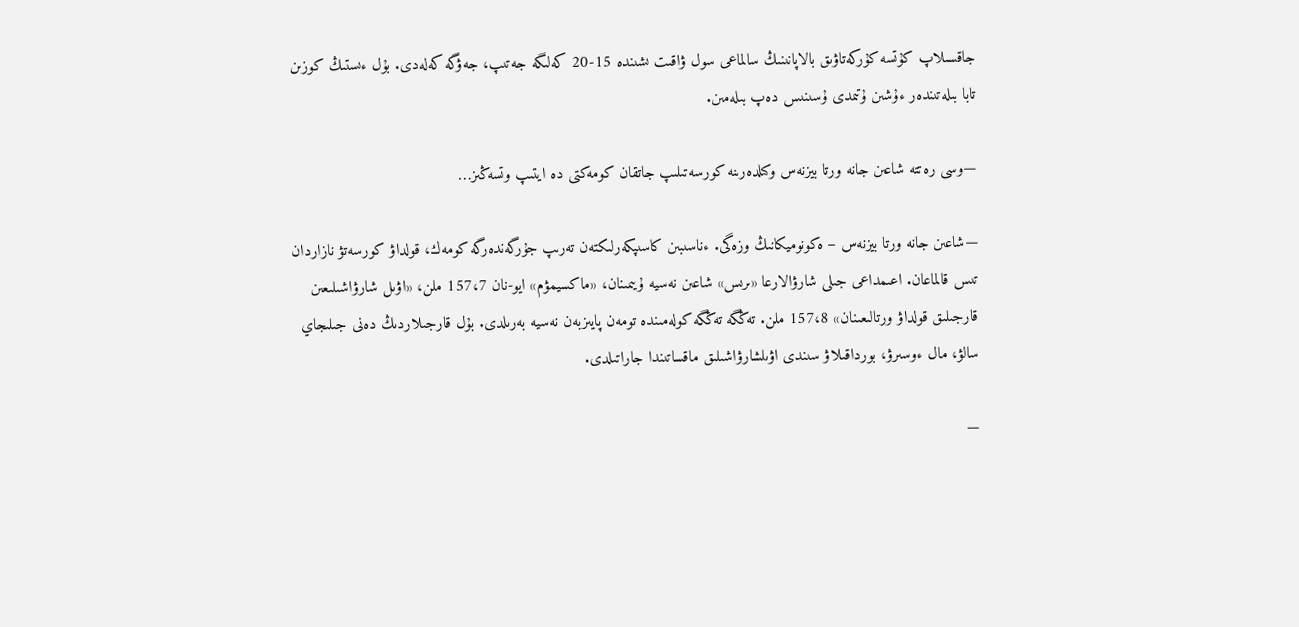جاقسىلاپ كۇتسە كۇركەتاۋىق بالاپانىنىڭ سالماعى سول ۋاقىت ىشىندە 15-20 كەلىگە جەتىپ، جەۋگە كەلەدى. بۇل ءىستىڭ كوزىن تابا بىلەتىندەر ءۇشىن ۇتىمدى ۇسىنىس دەپ بىلەمىن.

—وسى رەتتە شاعىن جانە ورتا بيزنەس وكىلدەرىنە كورسەتىلىپ جاتقان كومەكتى دە ايتىپ وتسەڭىز…

—شاعىن جانە ورتا بيزنەس – ەكونوميكانىڭ وزەگى. ءناسىبىن كاسىپكەرلىكتەن تەرىپ جۇرگەندەرگە كومەك، قولداۋ كورسەتۋ نازاردان تىس قالماعان. اعىمداعى جىلى شارۋالارعا «ىرىس» شاعىن نەسيە ۇيىمىنان، «ماكسيمۋم» ايو-نان 157،7 ملن، «اۋىل شارۋاشىلىعىن قارجىلىق قولداۋ ورتالىعىنان» 157،8 ملن. تەڭگە تەڭگە كولەمىندە تومەن پايىزبەن نەسيە بەرىلدى. بۇل قارجىلاردىڭ دەنى جىلىجاي سالۋ، مال ءوسىرۋ، بورداقىلاۋ سىندى اۋىلشارۋاشىلىق ماقساتىندا جاراتىلدى.

—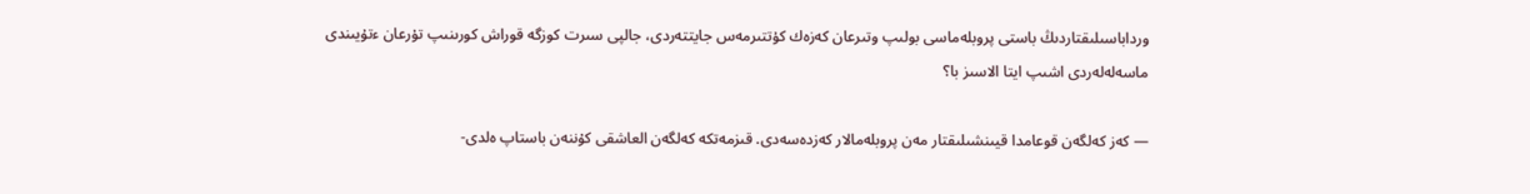ورداباسىلىقتاردىڭ باستى پروبلەماسى بولىپ وتىرعان كەزەك كۇتتىرمەس جايتتەردى، جالپى سىرت كوزگە قوراش كورىنىپ تۇرعان ءتۇيىندى ماسەلەلەردى اشىپ ايتا الاسىز با؟

— كەز كەلگەن قوعامدا قيىنشىلىقتار مەن پروبلەمالار كەزدەسەدى. قىزمەتكە كەلگەن العاشقى كۇننەن باستاپ ەلدى-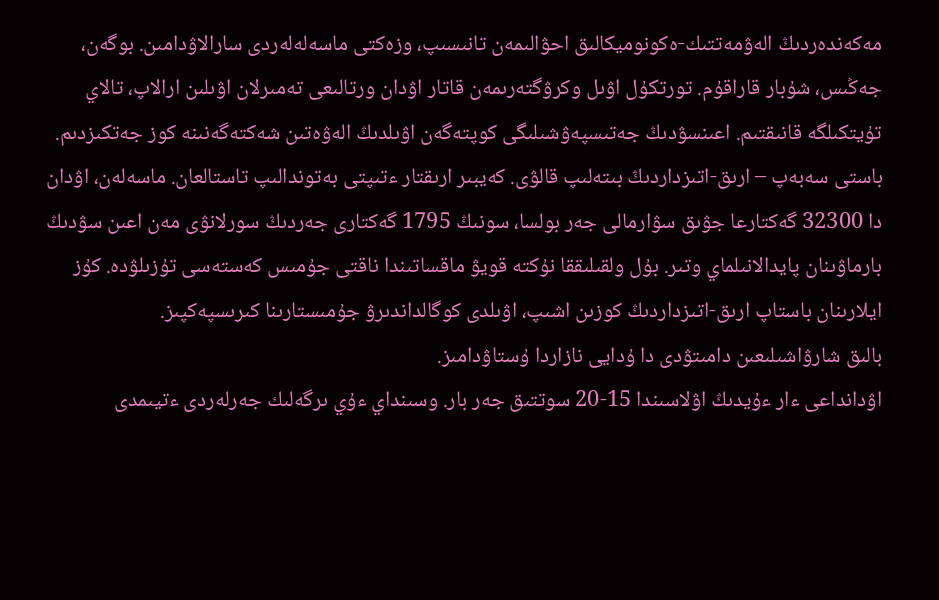مەكەندەردىڭ الەۋمەتتىك-ەكونوميكالىق احۋالىمەن تانىسىپ، وزەكتى ماسەلەلەردى سارالاۋدامىن. بوگەن، جەڭىس، شۇبار قاراقۇم. تورتكۇل اۋىل وكرۋگتەرىمەن قاتار اۋدان ورتالىعى تەمىرلان اۋىلىن ارالاپ، تالاي تۇيتكىلگە قانىقتىم. اعىنسۋدىڭ جەتىسپەۋشىلىگى كوپتەگەن اۋىلدىڭ الەۋەتىن شەكتەگەنىنە كوز جەتكىزدىم. باستى سەبەپ – ارىق-اتىزداردىڭ بىتەلىپ قالۋى. كەيبىر ارىقتار ءتىپتى بەتوندالىپ تاستالعان. ماسەلەن، اۋدان دا 32300 گەكتارعا جۋىق سۋارمالى جەر بولسا، سونىڭ 1795 گەكتارى جەردىڭ سورلانۋى مەن اعىن سۋدىڭ بارماۋىنان پايدالانىلماي وتىر. بۇل ولقىلىققا نۇكتە قويۋ ماقساتىندا ناقتى جۇمىس كەستەسى تۇزىلۋدە. كۇز ايلارىنان باستاپ ارىق-اتىزداردىڭ كوزىن اشىپ، اۋىلدى كوگالداندىرۋ جۇمىستارىنا كىرىسپەكپىز.
بالىق شارۋاشىلىعىن دامىتۋدى دا ۇدايى نازاردا ۇستاۋدامىز.
اۋدانداعى ءار ءۇيدىڭ اۋلاسىندا 15-20 سوتتىق جەر بار. وسىنداي ءۇي ىرگەلىك جەرلەردى ءتيىمدى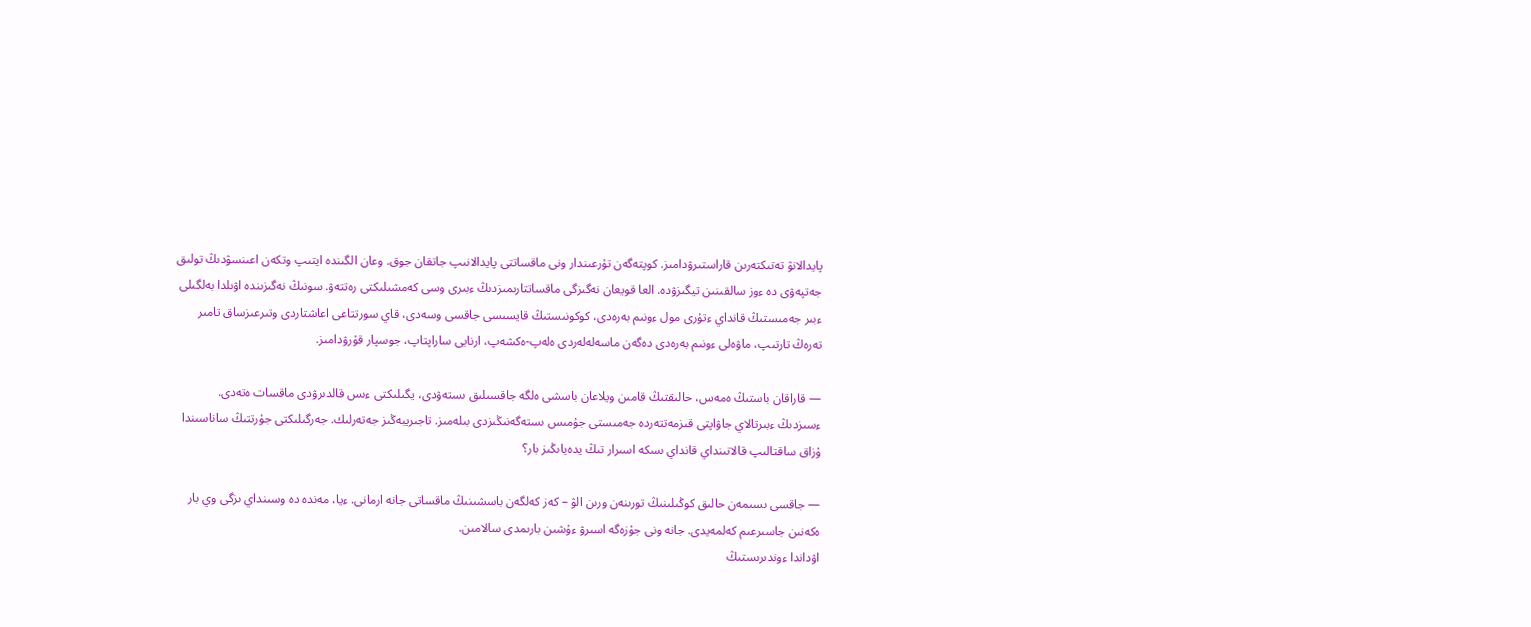پايدالانۋ تەتىكتەرىن قاراستىرۋدامىز. كوپتەگەن تۇرعىندار ونى ماقساتتى پايدالانىپ جاتقان جوق. وعان الگىندە ايتىپ وتكەن اعىنسۋدىڭ تولىق جەتپەۋى دە ءوز سالقىنىن تيگىزۋدە. العا قويعان نەگىزگى ماقساتتارىمىزدىڭ ءبىرى وسى كەمشىلىكتى رەتتەۋ. سونىڭ نەگىزىندە اۋىلدا بەلگىلى ءبىر جەمىستىڭ قانداي ءتۇرى مول ءونىم بەرەدى، كوكونىستىڭ قايسىسى جاقسى وسەدى، قاي سورتتاعى اعاشتاردى وتىرعىزساق تامىر تەرەڭ تارتىپ، ماۋەلى ءونىم بەرەدى دەگەن ماسەلەلەردى ەلەپ-ەكشەپ، ارنايى ساراپتاپ، جوسپار قۇرۋدامىز.

— قاراقان باستىڭ ەمەس، حالىقتىڭ قامىن ويلاعان باسشى ەلگە جاقسىلىق ىستەۋدى، يگىلىكتى ءىس قالدىرۋدى ماقسات ەتەدى. ءسىزدىڭ ءبىرتالاي جاۋاپتى قىزمەتتەردە جەمىستى جۇمىس ىستەگەنىڭىزدى بىلەمىز. تاجىريبەڭىز جەتەرلىك. جەرگىلىكتى جۇرتتىڭ ساناسىندا ۇزاق ساقتالىپ قالاتىنداي قانداي ىسكە اسىرار تىڭ يدەياىڭىز بار؟

— جاقسى ىسىمەن حالىق كوڭىلىنىڭ تورىنەن ورىن الۋ – كەز كەلگەن باسشىنىڭ ماقساتى جانە ارمانى. ءيا، مەندە دە وسىنداي ىزگى وي بار ەكەنىن جاسىرعىم كەلمەيدى. جانە ونى جۇزەگە اسىرۋ ءۇشىن بارىمدى سالامىن.
اۋداندا ءوندىرىستىڭ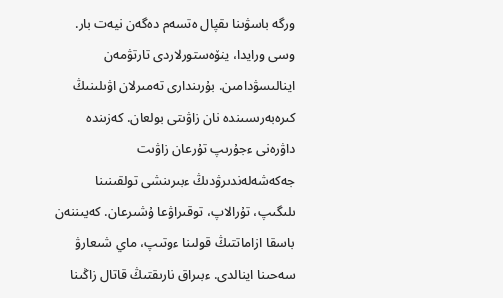ورگە باسۋىنا ىقپال ەتسەم دەگەن نيەت بار. وسى ورايدا، ينۆەستورلاردى تارتۋمەن اينالىسۋدامىن. بۇرىندارى تەمىرلان اۋىلىنىڭ كىرەبەرىسىندە نان زاۋىتى بولعان. كەزىندە داۋرەنى ءجۇرىپ تۇرعان زاۋىت جەكەشەلەندىرۋدىڭ ءبىرىنشى تولقىنىنا ىلىگىپ، تۇرالاپ، توقىراۋعا ۇشىرعان. كەيىننەن باسقا ازاماتتىڭ قولىنا ءوتىپ، ماي شىعارۋ سەحىنا اينالدى. ءبىراق نارىقتىڭ قاتال زاڭىنا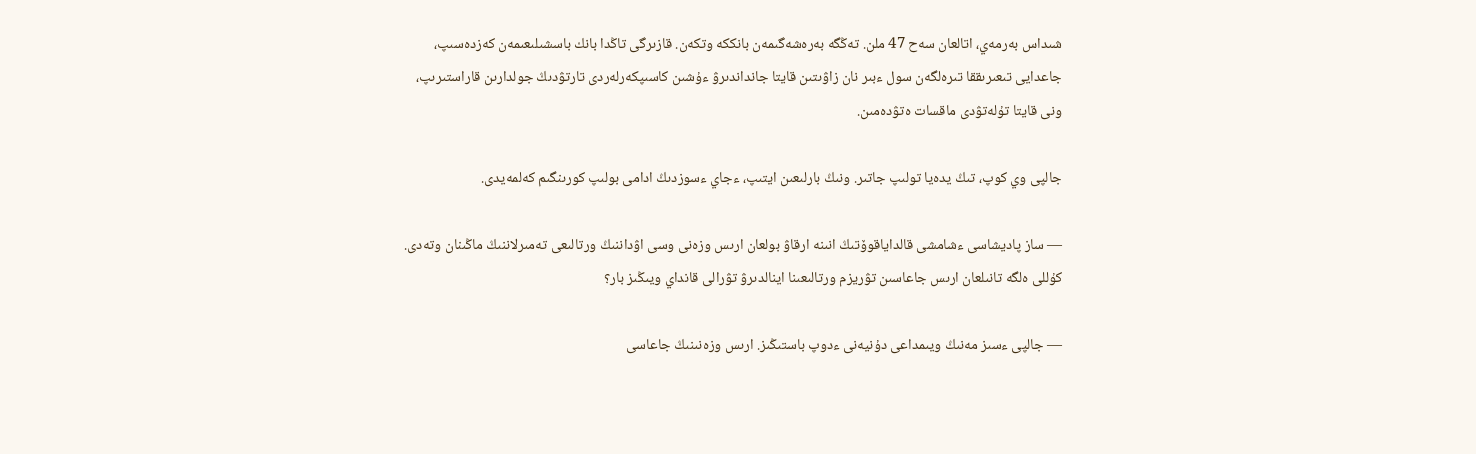شىداس بەرمەي، اتالعان سەح 47 ملن. تەڭگە بەرەشەگىمەن بانككە وتكەن. قازىرگى تاڭدا بانك باسشىلىعىمەن كەزدەسىپ، جاعدايى تىعىرىققا تىرەلگەن سول ءبىر نان زاۋىتىن قايتا جانداندىرۋ ءۇشىن كاسىپكەرلەردى تارتۋدىڭ جولدارىن قاراستىرىپ، ونى قايتا تۇلەتۋدى ماقسات ەتۋدەمىن.

جالپى وي كوپ، تىڭ يدەيا تولىپ جاتىر. ونىڭ بارلىعىن ايتىپ، ءجاي ءسوزدىڭ ادامى بولىپ كورىنگىم كەلمەيدى.

— ساز پاديشاسى ءشامشى قالداياقوۆتىڭ انىنە ارقاۋ بولعان ارىس وزەنى وسى اۋداننىڭ ورتالىعى تەمىرلاننىڭ ماڭىنان وتەدى. كۇللى ەلگە تانىلعان ارىس جاعاسىن تۋريزم ورتالىعىنا اينالدىرۋ تۋرالى قانداي ويىڭىز بار؟

— جالپى ءسىز مەنىڭ ويىمداعى دۇنيەنى ءدوپ باستىڭىز. ارىس وزەنىنىڭ جاعاسى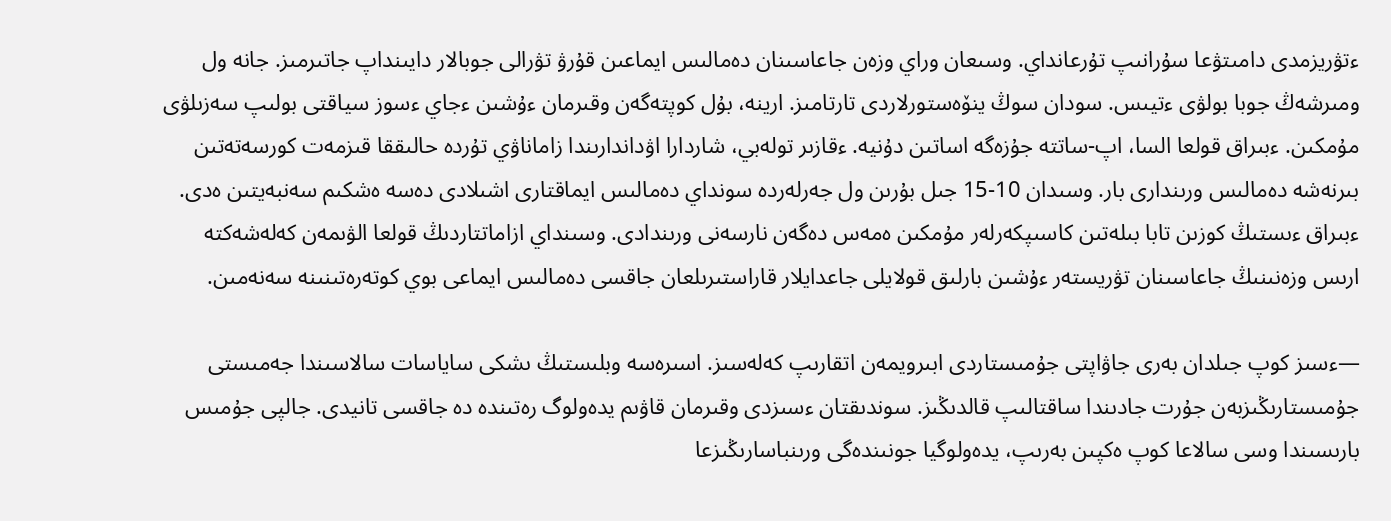ءتۋريزمدى دامىتۋعا سۇرانىپ تۇرعانداي. وسىعان وراي وزەن جاعاسىنان دەمالىس ايماعىن قۇرۋ تۋرالى جوبالار دايىنداپ جاتىرمىز. جانە ول ومىرشەڭ جوبا بولۋى ءتيىس. سودان سوڭ ينۆەستورلاردى تارتامىز. ارينە، بۇل كوپتەگەن وقىرمان ءۇشىن ءجاي ءسوز سياقتى بولىپ سەزىلۋى مۇمكىن. ءبىراق قولعا السا، اپ-ساتتە جۇزەگە اساتىن دۇنيە. ءقازىر تولەبي، شاردارا اۋداندارىندا زاماناۋي تۇردە حالىققا قىزمەت كورسەتەتىن بىرنەشە دەمالىس ورىندارى بار. وسىدان 10-15 جىل بۇرىن ول جەرلەردە سونداي دەمالىس ايماقتارى اشىلادى دەسە ەشكىم سەنبەيتىن ەدى. ءبىراق ءىستىڭ كوزىن تابا بىلەتىن كاسىپكەرلەر مۇمكىن ەمەس دەگەن نارسەنى ورىندادى. وسىنداي ازاماتتاردىڭ قولعا الۋىمەن كەلەشەكتە ارىس وزەنىنىڭ جاعاسىنان تۋريستەر ءۇشىن بارلىق قولايلى جاعدايلار قاراستىرىلعان جاقسى دەمالىس ايماعى بوي كوتەرەتىنىنە سەنەمىن.

—ءسىز كوپ جىلدان بەرى جاۋاپتى جۇمىستاردى ابىرويمەن اتقارىپ كەلەسىز. اسىرەسە وبلىستىڭ ىشكى ساياسات سالاسىندا جەمىستى جۇمىستارىڭىزبەن جۇرت جادىندا ساقتالىپ قالدىڭىز. سوندىقتان ءسىزدى وقىرمان قاۋىم يدەولوگ رەتىندە دە جاقسى تانيدى. جالپى جۇمىس بارىسىندا وسى سالاعا كوپ ەكپىن بەرىپ، يدەولوگيا جونىندەگى ورىنباسارىڭىزعا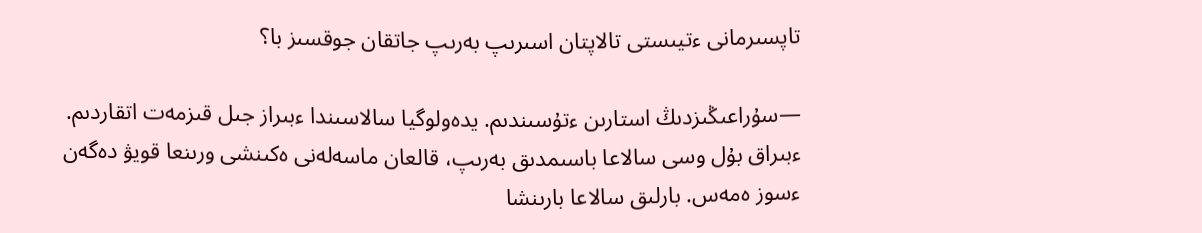تاپسىرمانى ءتيىستى تالاپتان اسىرىپ بەرىپ جاتقان جوقسىز با؟

—سۇراعىڭىزدىڭ استارىن ءتۇسىندىم. يدەولوگيا سالاسىندا ءبىراز جىل قىزمەت اتقاردىم. ءبىراق بۇل وسى سالاعا باسىمدىق بەرىپ، قالعان ماسەلەنى ەكىنشى ورىنعا قويۋ دەگەن ءسوز ەمەس. بارلىق سالاعا بارىنشا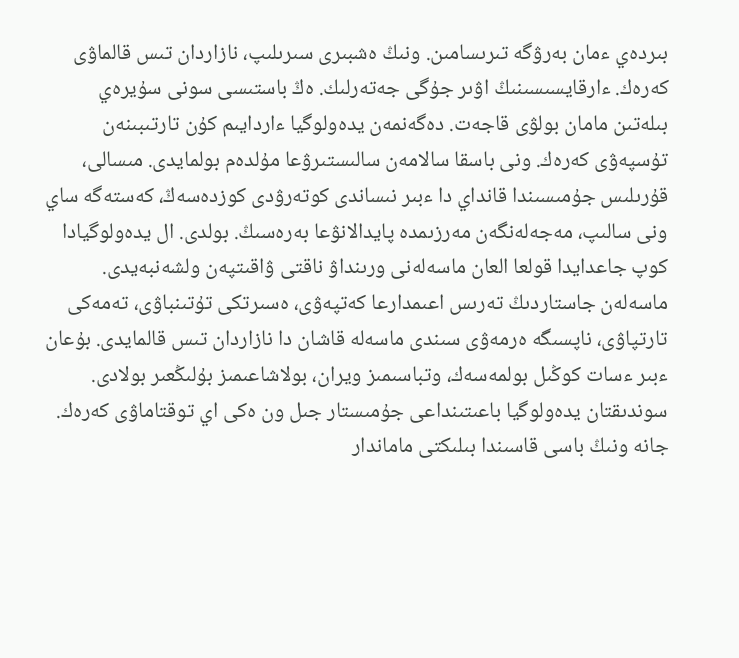بىردەي ءمان بەرۋگە تىرىسامىن. ونىڭ ەشبىرى سىرىلىپ، نازاردان تىس قالماۋى كەرەك. ءارقايسىسىنىڭ اۋىر جۇگى جەتەرلىك. ەڭ باستىسى سونى سۇيرەي بىلەتىن مامان بولۋى قاجەت. دەگەنمەن يدەولوگيا ءاردايىم كۇن تارتىبىنەن تۇسپەۋى كەرەك. ونى باسقا سالامەن سالىستىرۋعا مۇلدەم بولمايدى. مىسالى، قۇرىلىس جۇمىسىندا قانداي دا ءبىر نىساندى كوتەرۋدى كوزدەسەڭ، كەستەگە ساي ونى سالىپ، مەجەلەنگەن مەرزىمدە پايدالانۋعا بەرەسىڭ. بولدى. ال يدەولوگيادا كوپ جاعدايدا قولعا العان ماسەلەنى ورىنداۋ ناقتى ۋاقىتپەن ولشەنبەيدى. ماسەلەن جاستاردىڭ تەرىس اعىمدارعا كەتپەۋى، ەسىرتكى تۇتىنباۋى، تەمەكى تارتپاۋى، ناپسىگە ەرمەۋى سىندى ماسەلە قاشان دا نازاردان تىس قالمايدى. بۇعان ءبىر ءسات كوڭىل بولمەسەك، وتباسىمىز ويران، بولاشاعىمىز بۇلىڭعىر بولادى. سوندىقتان يدەولوگيا باعىتىنداعى جۇمىستار جىل ون ەكى اي توقتاماۋى كەرەك. جانە ونىڭ باسى قاسىندا بىلىكتى ماماندار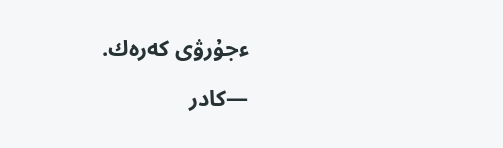ءجۇرۋى كەرەك.

—كادر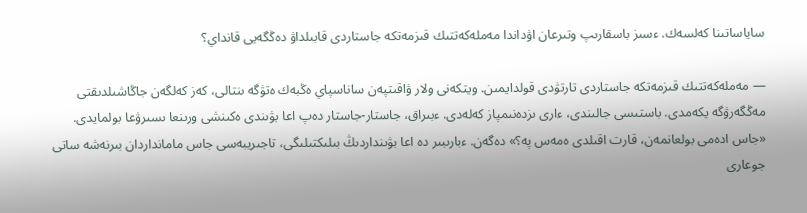ساياساتىنا كەلسەك. ءسىز باسقارىپ وتىرعان اۋداندا مەملەكەتتىك قىزمەتكە جاستاردى قابىلداۋ دەڭگەيى قانداي؟

— مەملەكەتتىك قىزمەتكە جاستاردى تارتۋدى قولدايمىن. ويتكەنى ولار ۋاقىتپەن ساناسپاي ەڭبەك ەتۋگە ىنتالى، كەز كەلگەن جاڭاشىلدىقتى مەڭگەرۋگە يكەمدى. باستىسى جالىندى، ءارى ىزدەنىمپاز كەلەدى. ءبىراق، جاستار-جاستار دەپ اعا بۋىندى ەكىنشى ورىنعا ىسىرۋعا بولمايدى. «جاس ادەمى بولعانمەن، قارت اقىلدى ەمەس پە؟» دەگەن. ءبارىبىر دە اعا بۋىنداردىڭ بىلىكتىلىگى، تاجىريبەسى جاس مامانداردان بىرنەشە ساتى جوعارى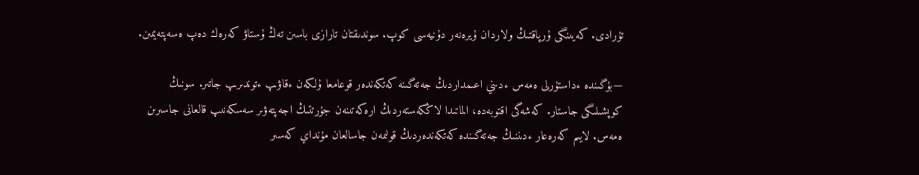تۇرادى. كەيىنگى ۇرپاقتىڭ ولاردان ۇيرەنەر دۇنيەسى كوپ. سوندىقتان تارازى باسىن تەڭ ۇستاۋ كەرەك دەپ ەسەپتەيمىن.

—بۇگىندە ءداستۇرلى ەمەس ءدىني اعىمداردىڭ جەتەگىنە كەتكەندەر قوعامعا ۇلكەن ءقاۋىپ ءتوندىرىپ جاتىر. سونىڭ كوپشىلىگى جاستار. كەشەگى اقتوبەدە، الماتىدا لاڭكەستەردىڭ ارەكەتىنەن جۇرتتىڭ اجەپتەۋىر سەسكەنىپ قالعانى جاسىرىن ەمەس. لايىم كەرەعار ءدىننىڭ جەتەگىندە كەتكەندەردىڭ قولىمەن جاسالعان مۇنداي كەسىر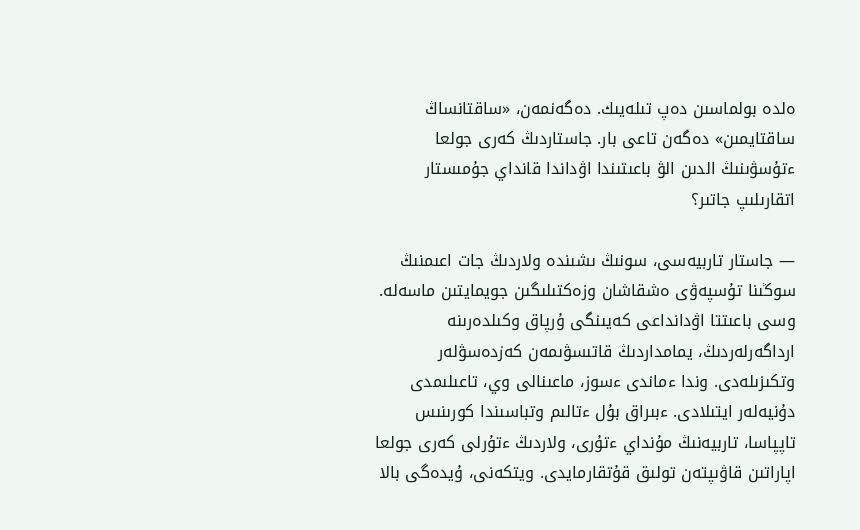ەلدە بولماسىن دەپ تىلەيىك. دەگەنمەن، «ساقتانساڭ ساقتايمىن» دەگەن تاعى بار. جاستاردىڭ كەرى جولعا ءتۇسۋىنىڭ الدىن الۋ باعىتىندا اۋداندا قانداي جۇمىستار اتقارىلىپ جاتىر؟

— جاستار تاربيەسى، سونىڭ ىشىندە ولاردىڭ جات اعىمنىڭ سوڭىنا تۇسپەۋى ەشقاشان وزەكتىلىگىن جويمايتىن ماسەلە. وسى باعىتتا اۋدانداعى كەيىنگى ۇرپاق وكىلدەرىنە ارداگەرلەردىڭ، يمامداردىڭ قاتىسۋىمەن كەزدەسۋلەر وتكىزىلەدى. وندا ءماندى ءسوز، ماعىنالى وي، تاعىلىمدى دۇنيەلەر ايتىلادى. ءبىراق بۇل ءتالىم وتباسىندا كورىنىس تاپپاسا، تاربيەنىڭ مۇنداي ءتۇرى، ولاردىڭ ءتۇرلى كەرى جولعا اپاراتىن قاۋىپتەن تولىق قۇتقارمايدى. ويتكەنى، ۇيدەگى بالا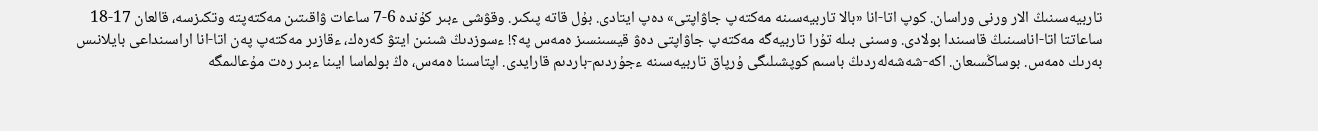تاربيەسىنىڭ الار ورنى وراسان. كوپ اتا-انا «بالا تاربيەسىنە مەكتەپ جاۋاپتى» دەپ ايتادى. بۇل قاتە پىكىر. وقۋشى ءبىر كۇندە 6-7 ساعات ۋاقىتىن مەكتەپتە وتكىزسە، قالعان 17-18 ساعاتتا اتا-اناسىنىڭ قاسىندا بولادى. وسىنى بىلە تۇرا تاربيەگە مەكتەپ جاۋاپتى دەۋ قيسىنسىز ەمەس پە؟! ءسوزدىڭ شىنىن ايتۋ كەرەك، ءقازىر مەكتەپ پەن اتا-انا اراسىنداعى بايلانىس بەرىك ەمەس. بوساڭسىعان. اكە-شەشەلەردىڭ باسىم كوپشىلىگى ۇرپاق تاربيەسىنە ءجۇردىم-باردىم قارايدى. اپتاسىنا ەمەس، ەڭ بولماسا ايىنا ءبىر رەت مۇعالىمگە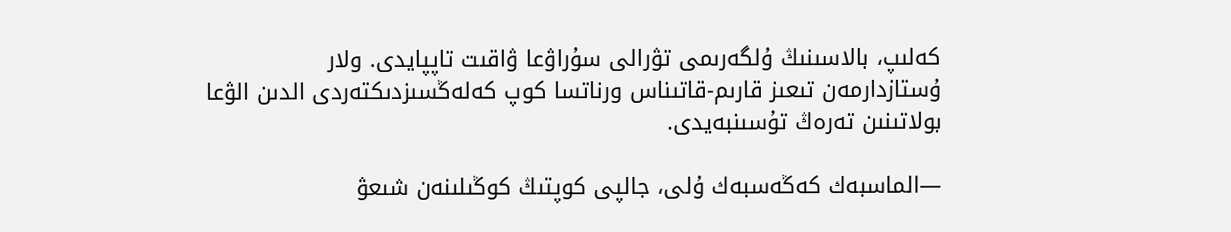كەلىپ، بالاسىنىڭ ۇلگەرىمى تۋرالى سۇراۋعا ۋاقىت تاپپايدى. ولار ۇستازدارمەن تىعىز قارىم-قاتىناس ورناتسا كوپ كەلەڭسىزدىكتەردى الدىن الۋعا بولاتىنىن تەرەڭ تۇسىنبەيدى.

—الماسبەك كەڭەسبەك ۇلى، جالپى كوپتىڭ كوڭىلىنەن شىعۋ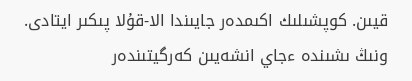قيىن. كوپشىلىك اكىمدەر جايىندا الا-قۇلا پىكىر ايتادى. ونىڭ ىشىندە ءجاي انشەيىن كەرگيتىندەر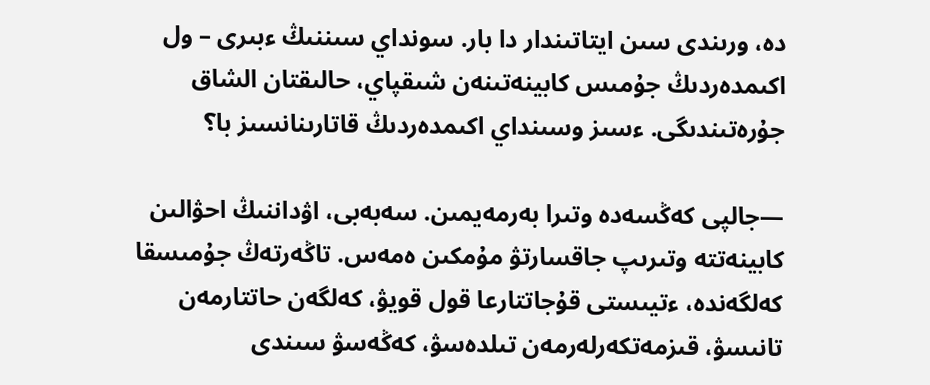دە، ورىندى سىن ايتاتىندار دا بار. سونداي سىننىڭ ءبىرى – ول اكىمدەردىڭ جۇمىس كابينەتىنەن شىقپاي، حالىقتان الشاق جۇرەتىندىگى. ءسىز وسىنداي اكىمدەردىڭ قاتارىنانسىز با؟

—جالپى كەڭسەدە وتىرا بەرمەيمىن. سەبەبى، اۋداننىڭ احۋالىن كابينەتتە وتىرىپ جاقسارتۋ مۇمكىن ەمەس. تاڭەرتەڭ جۇمىسقا كەلگەندە، ءتيىستى قۇجاتتارعا قول قويۋ، كەلگەن حاتتارمەن تانىسۋ، قىزمەتكەرلەرمەن تىلدەسۋ، كەڭەسۋ سىندى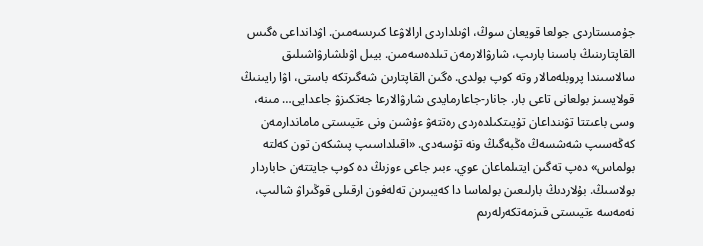جۇمىستاردى جولعا قويعان سوڭ، اۋىلداردى ارالاۋعا كىرىسەمىن. اۋدانداعى ەگىس القاپتارىنىڭ باسىنا بارىپ، شارۋالارمەن تىلدەسەمىن. بيىل اۋىلشارۋاشىلىق سالاسىندا پروبلەمالار وتە كوپ بولدى. ەگىن القاپتارىن شەگىرتكە باستى، اۋا رايىنىڭ قولايسىز بولعانى تاعى بار. جانار-جاعارمايدى شارۋالارعا جەتكىزۋ جاعدايى… مىنە، وسى باعىتتا تۋىنداعان تۇيىتكىلدەردى رەتتەۋ ءۇشىن ونى ءتيىستى ماماندارمەن كەڭەسىپ شەشسەڭ ەڭبەگىڭ ونە تۇسەدى. «اقىلداسىپ پىشكەن تون كەلتە بولماس» دەپ تەگىن ايتىلماعان عوي. ءبىر جاعى ءوزىڭ دە كوپ جايتتەن حاباردار بولاسىڭ. بۇلاردىڭ بارلىعىن بولماسا دا كەيبىرىن تەلەفون ارقىلى قوڭىراۋ شالىپ، نەمەسە ءتيىستى قىزمەتكەرلەرىم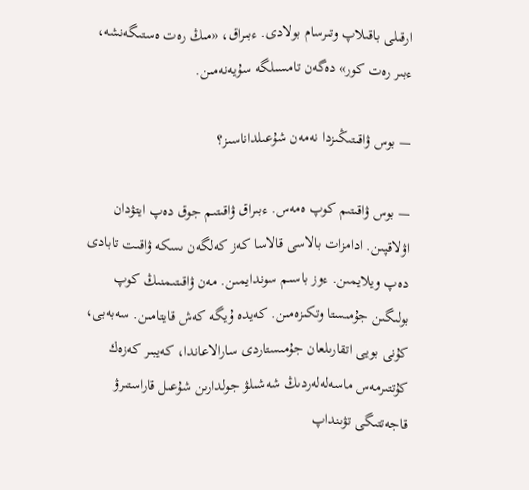ارقىلى باقىلاپ وتىرسام بولادى. ءبىراق، «مىڭ رەت ەستىگەنشە، ءبىر رەت كور» دەگەن تامسىلگە سۇيەنەمىن.

— بوس ۋاقىتىڭىزدا نەمەن شۇعىلداناسىز؟

— بوس ۋاقىتىم كوپ ەمەس. ءبىراق ۋاقىتىم جوق دەپ ايتۋدان اۋلاقپىن. ادامزات بالاسى قالاسا كەز كەلگەن ىسكە ۋاقىت تابادى دەپ ويلايمىن. ءوز باسىم سوندايمىن. مەن ۋاقىتىمنىڭ كوپ بولىگىن جۇمىستا وتكىزەمىن. كەيدە ۇيگە كەش قايتامىن. سەبەبى، كۇنى بويى اتقارىلعان جۇمىستاردى سارالاعاندا، كەيبىر كەزەك كۇتتىرمەس ماسەلەلەردىڭ شەشىلۋ جولدارىن شۇعىل قاراستىرۋ قاجەتتىگى تۋىنداپ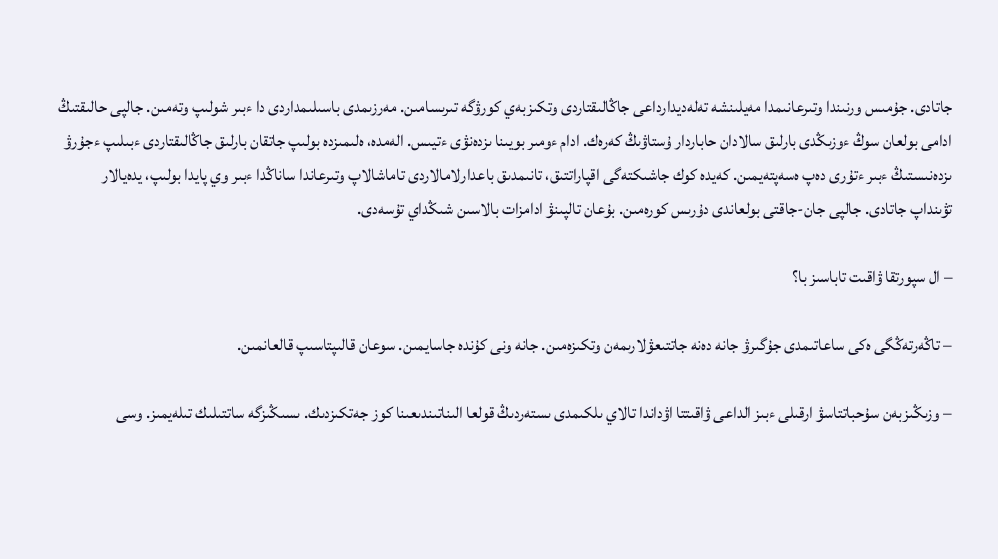جاتادى. جۇمىس ورنىندا وتىرعانىمدا مەيلىنشە تەلەديدارداعى جاڭالىقتاردى وتكىزبەي كورۋگە تىرىسامىن. مەرزىمدى باسىلىمداردى دا ءبىر شولىپ وتەمىن. جالپى حالىقتىڭ ادامى بولعان سوڭ ءوزىڭدى بارلىق سالادان حاباردار ۇستاۋىڭ كەرەك. ادام ءومىر بويىنا ىزدەنۋى ءتيىس. الەمدە، ەلىمىزدە بولىپ جاتقان بارلىق جاڭالىقتاردى ءبىلىپ ءجۇرۋ ىزدەنىستىڭ ءبىر ءتۇرى دەپ ەسەپتەيمىن. كەيدە كوك جاشىكتەگى اقپاراتتىق، تانىمدىق باعدارلامالاردى تاماشالاپ وتىرعاندا ساناڭدا ءبىر وي پايدا بولىپ، يدەيالار تۋىنداپ جاتادى. جالپى جان-جاقتى بولعاندى دۇرىس كورەمىن. بۇعان تالپىنۋ ادامزات بالاسىن شىڭداي تۇسەدى.

– ال سپورتقا ۋاقىت تاباسىز با؟

– تاڭەرتەڭگى ەكى ساعاتىمدى جۇگىرۋ جانە دەنە جاتتىعۋلارىمەن وتكىزەمىن. جانە ونى كۇندە جاسايمىن. سوعان قالىپتاسىپ قالعانمىن.

– وزىڭىزبەن سۇحباتتاسۋ ارقىلى ءبىز الداعى ۋاقىتتا اۋداندا تالاي ىلكىمدى ىستەردىڭ قولعا الىناتىندىعىنا كوز جەتكىزدىك. ىسىڭىزگە ساتتىلىك تىلەيمىز. وسى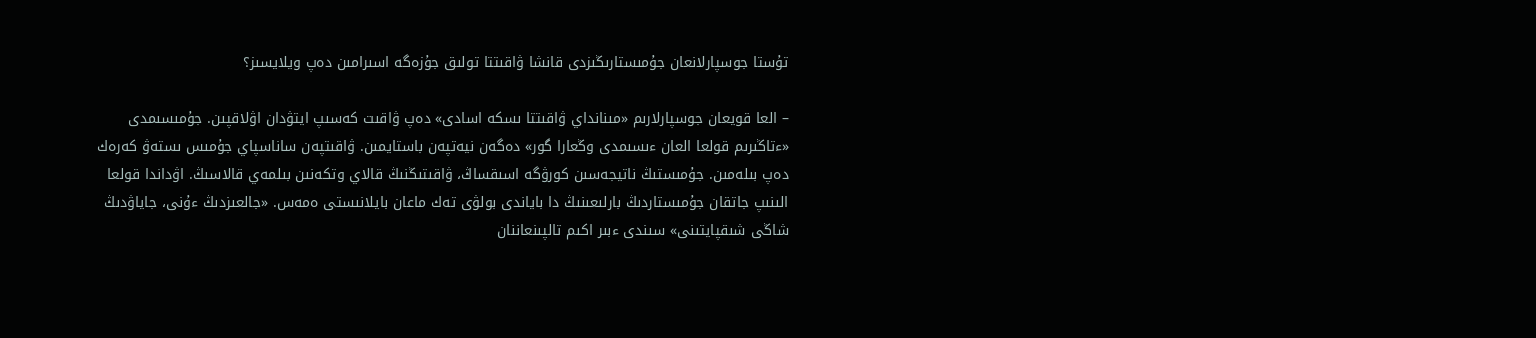تۇستا جوسپارلانعان جۇمىستارىڭىزدى قانشا ۋاقىتتا تولىق جۇزەگە اسىرامىن دەپ ويلايسىز؟

– العا قويعان جوسپارلارىم «مىنانداي ۋاقىتتا ىسكە اسادى» دەپ ۋاقىت كەسىپ ايتۋدان اۋلاقپىن. جۇمىسىمدى «ءتاڭىرىم قولعا العان ءىسىمدى وڭعارا گور» دەگەن نيەتپەن باستايمىن. ۋاقىتپەن ساناسپاي جۇمىس ىستەۋ كەرەك دەپ بىلەمىن. جۇمىستىڭ ناتيجەسىن كورۋگە اسىقساڭ، ۋاقىتىڭنىڭ قالاي وتكەنىن بىلمەي قالاسىڭ. اۋداندا قولعا الىنىپ جاتقان جۇمىستاردىڭ بارلىعىنىڭ دا باياندى بولۋى تەك ماعان بايلانىستى ەمەس. «جالعىزدىڭ ءۇنى، جاياۋدىڭ شاڭى شىقپايتىنى» سىندى ءبىر اكىم تالپىنعاننان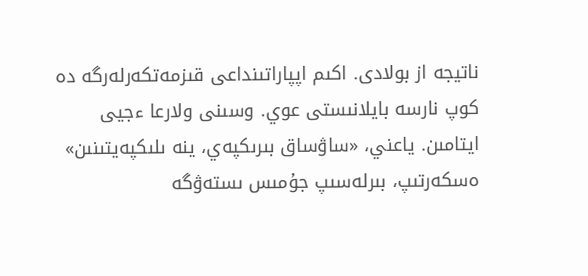ناتيجە از بولادى. اكىم اپپاراتىنداعى قىزمەتكەرلەرگە دە كوپ نارسە بايلانىستى عوي. وسىنى ولارعا ءجيى ايتامىن. ياعني، «ساۋساق بىرىكپەي، ينە ىلىكپەيتىنىن» ەسكەرتىپ، بىرلەسىپ جۇمىس ىستەۋگە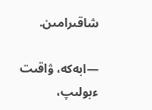شاقىرامىن.

—ابەكە، ۋاقىت ءبولىپ،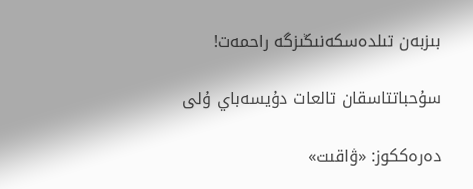بىزبەن تىلدەسكەنىڭىزگە راحمەت!

سۇحباتتاسقان تالعات دۇيسەباي ۇلى

دەرەككوز: «ۋاقىت»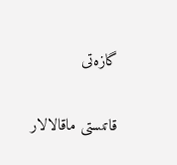گازەتى

قاتىستى ماقالالار